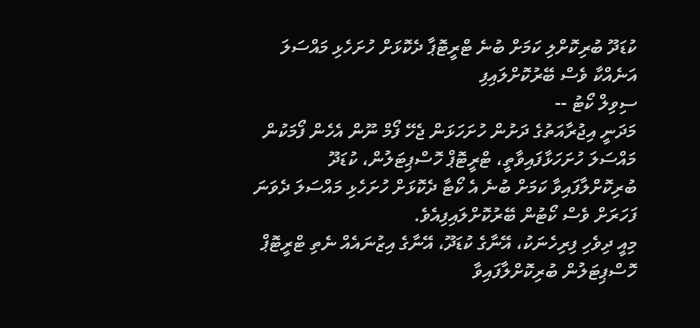ކުޑަދޫ ބުރިކޮށްލި ކަމަށް ބުނެ ޓްރީޓޮޕާ ދެކޮޅަށް ހުށަހެޅި މައްސަލަ އަނެއްކާ ވެސް ބޭރުކޮށްލައިފި
ސިވިލް ކޯޓު --
މަދަނީ އިޖުރާއަތުގެ ދަށުން ހުށަހަޅަން ޖެހޭ ފޯމް ނޫން އެހެން ފޯމަކުން މައްސަލަ ހުށަހަޅާފައިވާތީ، ޓްރީޓޮޕް ހޮސްޕިޓަލުން، ކުޑަދޫ ބުރިކޮށްލާފައިވާ ކަމަށް ބުނެ އެ ކޯޓާ ދެކޮޅަށް ހުށަހެޅި މައްސަލަ ދެވަނަ ފަހަރަށް ވެސް ކޯޓުން ބޭރުކޮށްލައިފިއެވެ.
މިއީ ދިވެހި ފިރިހެނަކު، އޭނާގެ ކުޑަދޫ، އޭނާގެ އިޒުނައެއް ނެތި ޓްރީޓޮޕް ހޮސްޕިޓަލުން ބުރިކޮށްލާފައިވާ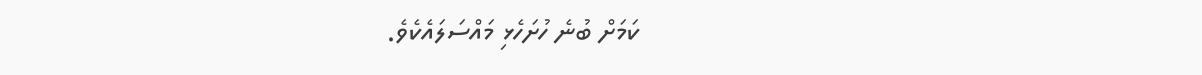ކަމަށް ބުނެ ހުށަހެޅި މައްސަލައެކެވެ.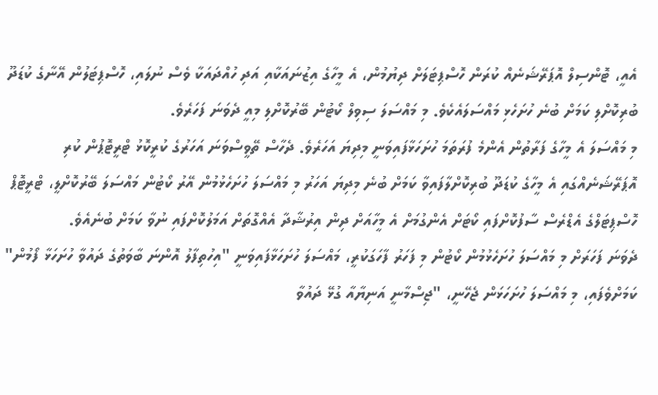އެއީ، ޓޮންސިލް އޮޕަރޭޝަނެއް ކުރަން ހޮސްޕިޓަލަށް ދިޔުމުން، އެ މީހާގެ އިޒުނައަކާއި އަދި ހުއްދައަކާ ވެސް ނުލައި، ހޮސްޕިޓަލުން އޭނާގެ ކުޑަދޫ ބުރިކޮށްލި ކަމަށް ބުނެ ހުށަހެޅި މައްސަލައެކެވެ. މި މައްސަލަ ސިވިލް ކޯޓުން ބޭރުކޮށްލި މިއީ ދެވަނަ ފަހަރެވެ.
މި މައްސަލަ އެ މީހާގެ ފަރާތުން އެންމެ ފުރަތަމަ ހުށަހަޅާފައިވަނީ މިދިޔަ އަހަރެވެ. ދެހާސް ތޭވީސްވަނަ އަހަރުގެ ކުރީކޮޅު ޓްރީޓޮޕުން ކުރި އޮޕަރޭޝަނެއްގައި އެ މީހާގެ ކުޑަދޫ ބުރިކޮށްލާފައިވާ ކަމަށް ބުނެ މިދިޔަ އަހަރު މި މައްސަލަ ހުށަހެޅުމުން އޭރު ކޯޓުން މައްސަލަ ބޭރުކޮށްލީ، ޓްރީޓޮޕް ހޮސްޕިޓަލްގެ އެޑްރެސް ސާފުކޮށްފައި ކޯޓަށް އެންގުމަށް އެ މީހާއަށް ދިން އިރުޝާދާ އެއްގޮތަށް އަމަލުކޮށްފައި ނުވާ ކަމަށް ބުނެއެވެ.
ދެވަނަ ފަހަރަށް މި މައްސަލަ ހުށަހެޅުމުން ކޯޓުން މި ފަހަރު ފާހަގަކުރީ، މައްސަލަ ހުށަހަޅާފައިވަނީ "އިހުތިފާލު އޮންނަ ބާވަތުގެ ދައުވާ ހުށަހަޅާ ފޯމުން" ކަމަށްވެފައި، މި މައްސަލަ ހުށަހަޅަން ޖެހޭނީ، "ޖިސްމާނީ އަނިޔާއާ ގުޅޭ ދައުވާ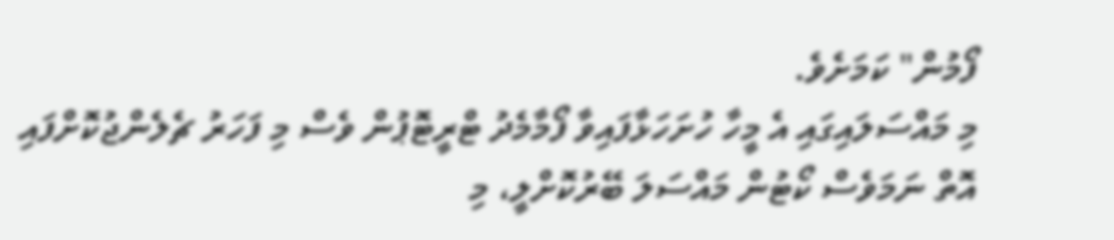ފޯމުން" ކަމަށެވެ.
މި މައްސަލައިގައި އެ މީހާ ހުށަހަޅާފައިވާ ފޯމާމެދު ޓްރީޓޮޕުން ވެސް މި ފަހަރު ޗެލެންޖުކޮށްފައި އޮތް ނަމަވެސް ކޯޓުން މައްސަލަ ބޭރުކޮށްލީ، މި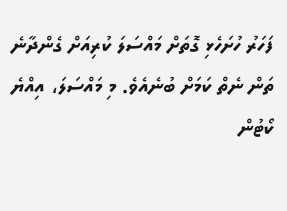ފަހަރު ހުށަހެޅި ގޮތަށް މައްސަލަ ކުރިއަށް ގެންދާނެ ތަން ނެތް ކަމަށް ބުނެއެވެ. މި މައްސަލަ، އިއްޔެ ކޯޓުން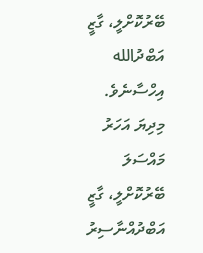ބޭރުކޮށްލީ، ގާޒީ އަބްދުالله އިހްސާނެވެ. މިދިޔަ އަހަރު މައްސަލަ ބޭރުކޮށްލީ، ގާޒީ އަބްދުއްނާސިރު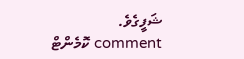ޝަފީގެވެ.
comment ކޮމެންޓް